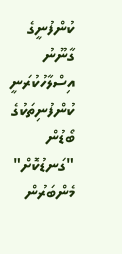ކުންފުނީގެ ގާނޫނު އިސްލާހުކުރަނީ ކުންފުނިތަކުގެ ބޯޑުން "ގަނޑުކޮށް" މެންބަރުން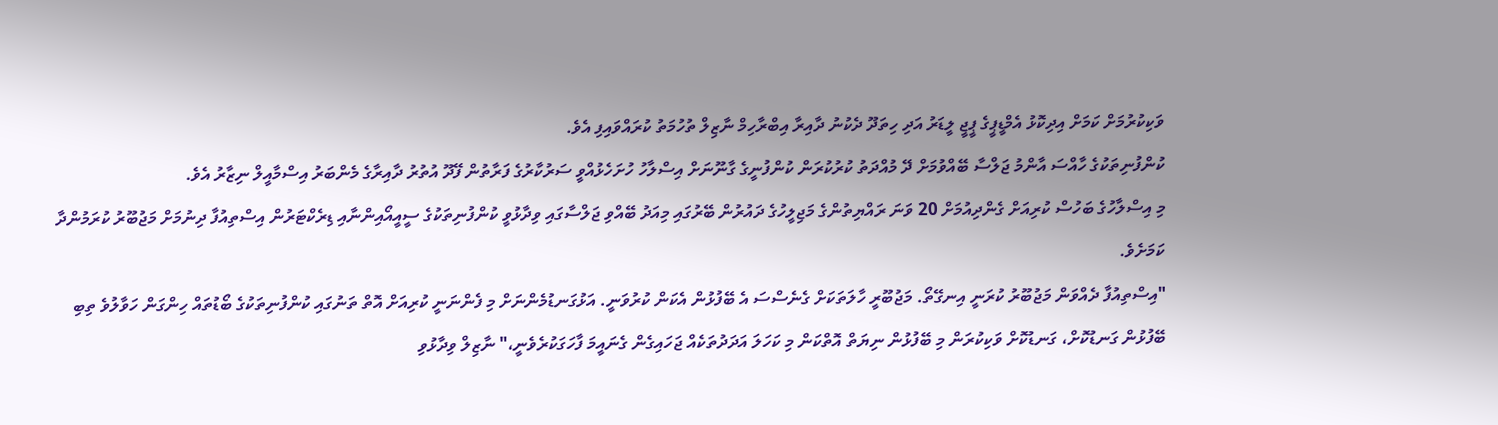ވަކިކުރުމަށް ކަމަށް އިދިކޮޅު އެމްޑީޕީގެ ޕީޖީ ލީޑަރު އަދި ހިތަދޫ ދެކުނު ދާއިރާ އިބްރާހިމް ނާޒިލް ތުހުމަތު ކުރައްވައިފި އެވެ.
ކުންފުނިތަކުގެ ހާއްސަ އާންމު ޖަލްސާ ބޭއްވުމަށް ދޭ މުއްދަތު ކުރުކުރަން ކުންފުނީގެ ގާނޫނަށް އިސްލާހު ހުށަހެޅުއްވީ ސަރުކާރުގެ ފަރާތުން ފޭދޫ އުތުރު ދާއިރާގެ މެންބަރު އިސްމާއީލް ނިޒާރު އެވެ.
މި އިސްލާހުގެ ބަހުސް ކުރިއަށް ގެންދިއުމަށް 20 ވަނަ ރައްޔިތުންގެ މަޖިލީހުގެ ދައުރުން ބޭރުގައި މިއަދު ބޭއްވި ޖަލްސާގައި ވިދާޅުވީ ކުންފުނިތަކުގެ ސީއީއޯއިންނާއި ޑިރެކްޓަރުން އިސްތިއުފާ ދިނުމަށް މަޖުބޫރު ކުރަމުންދާ ކަމަށެވެ.
"އިސްތިއުފާ ދެއްވަން މަޖުބޫރު ކުރަނީ އިނގޭތޯ. މަޖުބޫރީ ހާލަތަކަށް ގެނެސްސަ އެ ބޭފުޅުން އެކަން ކުރުވަނީ. އަޅުގަނޑުމެންނަށް މި ފެންނަނީ ކުރިއަށް އޮތް ތަނުގައި ކުންފުނިތަކުގެ ބޯޑުތައް ހިންގަން ހަވާލުވެ ތިބި ބޭފުޅުން ގަނޑުކޮށް، ގަނޑުކޮށް ވަކިކުރަން މި ބޭފުޅުން ނިޔަތް އޮތްކަން މި ކަހަލަ އަދަދުތަކެއް ޖަހައިގެން ގެނައީމަ ފާހަގަކުރެވެނީ،" ނާޒިލް ވިދާޅުވި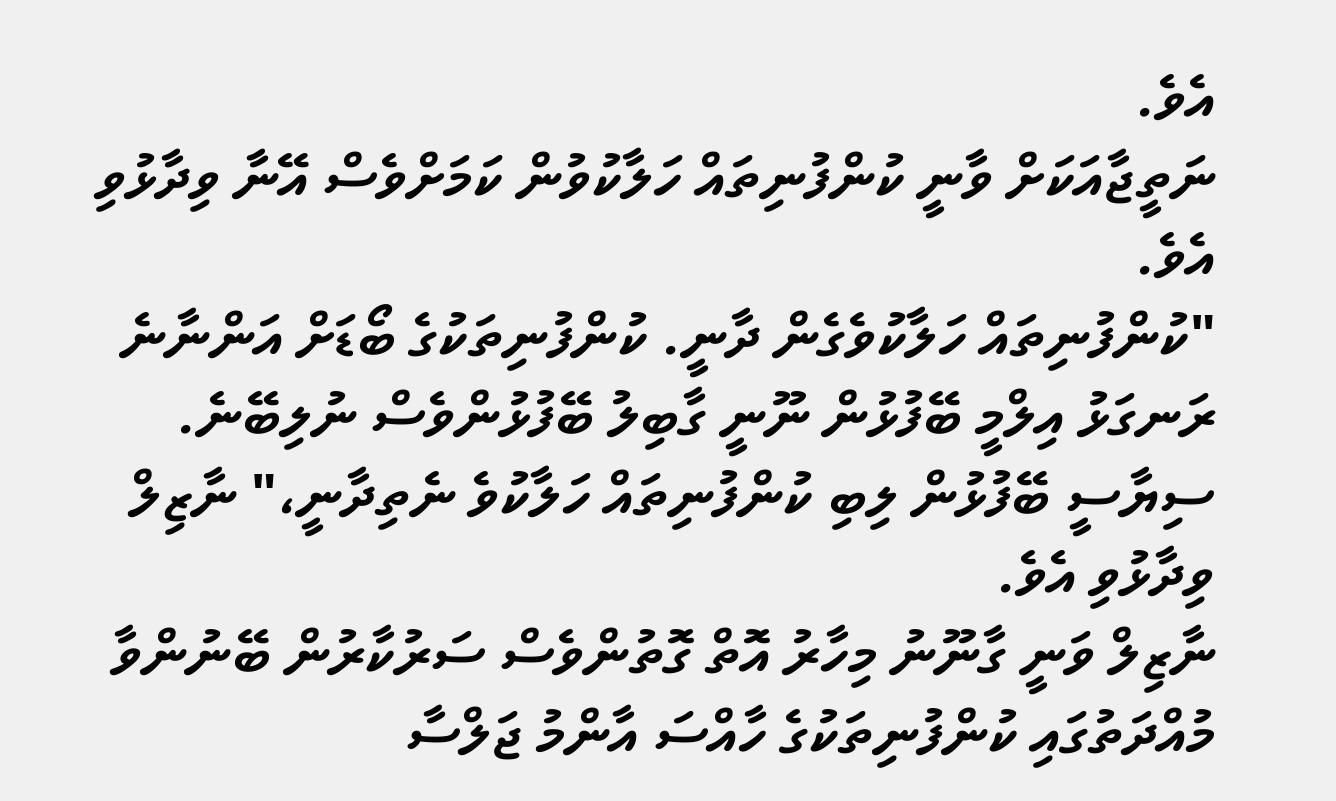އެވެ.
ނަތީޖާއަކަށް ވާނީ ކުންފުނިތައް ހަލާކުވުން ކަމަށްވެސް އޭނާ ވިދާޅުވި އެވެ.
"ކުންފުނިތައް ހަލާކުވެގެން ދާނީ. ކުންފުނިތަކުގެ ބޯޑަށް އަންނާނެ ރަނގަޅު އިލްމީ ބޭފުޅުން ނޫނީ ގާބިލު ބޭފުޅުންވެސް ނުލިބޭނެ. ސިޔާސީ ބޭފުޅުން ލިބި ކުންފުނިތައް ހަލާކުވެ ނެތިދާނީ،" ނާޒިލް ވިދާޅުވި އެވެ.
ނާޒިލް ވަނީ ގާނޫނު މިހާރު އޮތް ގޮތުންވެސް ސަރުކާރުން ބޭނުންވާ މުއްދަތުގައި ކުންފުނިތަކުގެ ހާއްސަ އާންމު ޖަލްސާ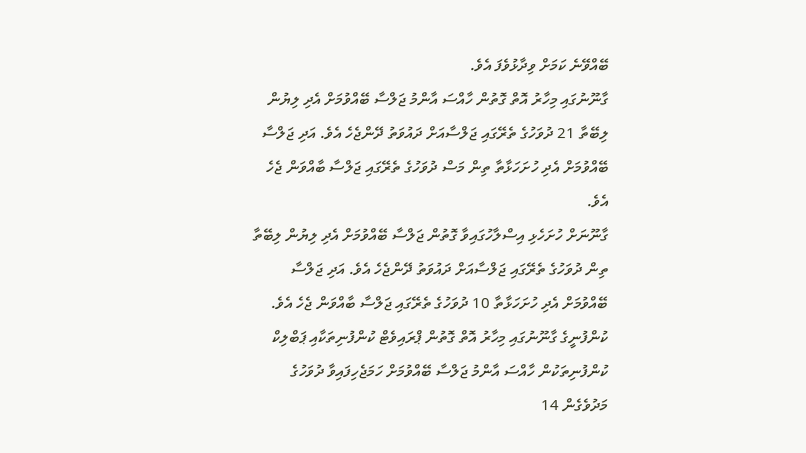ބޭއްވޭނެ ކަމަށް ވިދާޅުވެފަ އެވެ.
ގާނޫނުގައި މިހާރު އޮތް ގޮތުން ހާއްސަ އާންމު ޖަލްސާ ބޭއްވުމަށް އެދި ލިޔުން ލިބޭތާ 21 ދުވަހުގެ ތެރޭގައި ޖަލްސާއަށް ދައުވަތު ދޭންޖެހެ އެވެ. އަދި ޖަލްސާ ބޭއްވުމަށް އެދި ހުށަހަޅާތާ ތިން މަސް ދުވަހުގެ ތެރޭގައި ޖަލްސާ ބާއްވަން ޖެހެ އެވެ.
ގާނޫނަށް ހުށަހެޅި އިސްލާހުގައިވާ ގޮތުން ޖަލްސާ ބޭއްވުމަށް އެދި ލިޔުން ލިބޭތާ ތިން ދުވަހުގެ ތެރޭގައި ޖަލްސާއަށް ދައުވަތު ދޭންޖެހެ އެވެ. އަދި ޖަލްސާ ބޭއްވުމަށް އެދި ހުށަހަޅާތާ 10 ދުވަހުގެ ތެރޭގައި ޖަލްސާ ބާއްވަން ޖެހެ އެވެ.
ކުންފުނީގެ ގާނޫނުގައި މިހާރު އޮތް ގޮތުން ޕްރައިވެޓް ކުންފުނިތަކާއި ޕަބްލިކް ކުންފުނިތަކުން ހާއްސަ އާންމު ޖަލްސާ ބޭއްވުމަށް ހަމަޖެހިފައިވާ ދުވަހުގެ މަދުވެގެން 14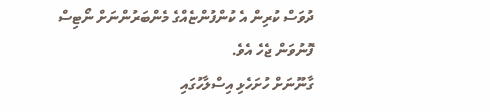ދުވަސް ކުރިން އެ ކުންފުންޏެއްގެ މެންބަރުންނަށް ނޯޓިސް ފޮނުވަން ޖެހެ އެވެ.
ގާނޫނަށް ހުށަހެޅި އިސްލާހުގައި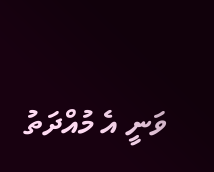ވަނީ އެ މުއްދަތު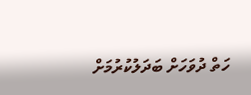ހަތް ދުވަހަށް ބަދަލުކުރުމަށް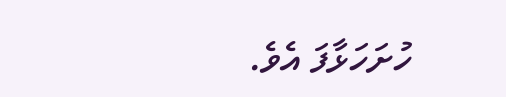ހުށަހަޅާފަ އެވެ.